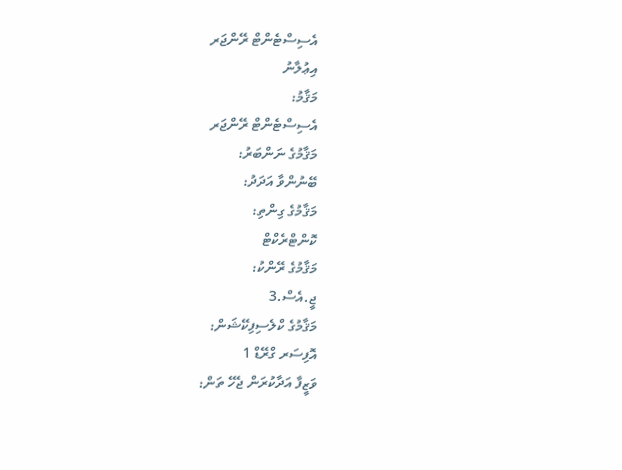އެސިސްޓެންޓް ރޭންޖަރ
އިޢުލާނު
މަޤާމު:
އެސިސްޓެންޓް ރޭންޖަރ
މަޤާމުގެ ނަންބަރު:
ބޭނުންވާ އަދަދު:
މަޤާމުގެ ގިންތި:
ކޮންޓްރެކްޓް
މަޤާމުގެ ރޭންކު:
ޖީ.އެސް.3
މަޤާމުގެ ކްލެސިފިކޭޝަން:
އޮފިސަރ ގްރޭޑް 1
ވަޒީފާ އަދާކުރަން ޖެހޭ ތަން: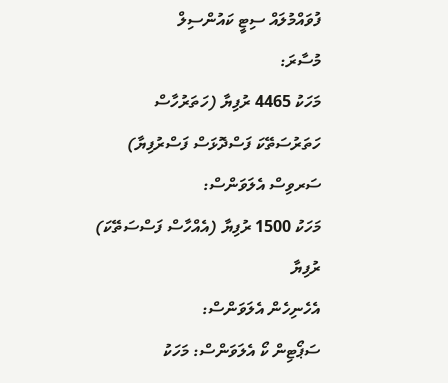ފުވައްމުލައް ސިޓީ ކައުންސިލް
މުސާރަ:
މަހަކު 4465 ރުފިޔާ (ހަތަރުހާސް ހަތަރުސަތޭކަ ފަސްދޮޅަސް ފަސްރުފިޔާ)
ސަރވިސް އެލަވަންސް:
މަހަކު 1500 ރުފިޔާ (އެއްހާސް ފަސްސަތޭކަ) ރުފިޔާ
އެހެނިހެން އެލަވަންސް:
ސަޕޯޓިން ކޯ އެލަވަންސް: މަހަކު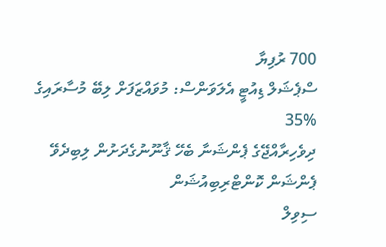700 ރުފިޔާ
ސްޕެޝަލް ޑިއުޓީ އެލަވަންސް: މުވައްޒަފަށް ލިބޭ މުސާރައިގެ %35
ދިވެހިރާއްޖޭގެ ޕެންޝަނާ ބެހޭ ޤާނޫނުގެދަށުން ލިބިދެވޭ ޕެންޝަން ކޮންޓްރިބިއުޝަން
ސިވިލް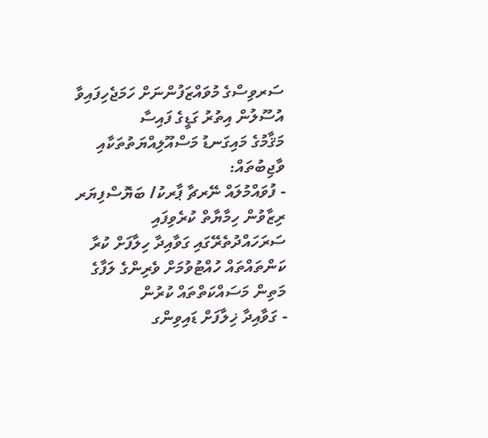ސަރވިސްގެ މުވައްޒަފުންނަށް ހަމަޖެހިފައިވާ އުސޫލުން އިތުރު ގަޑީގެ ފައިސާ
މަޤާމުގެ މައިގަނޑު މަސްއޫލިއްޔަތުތަކާއި ވާޖިބުތައް:
- ފުވައްމުލައް ނޭރޗާ ޕާރކު/ ބަޔޮސްފިޔަރ ރިޒާވުން ހިމާޔާތް ކުރެވިފައި ސަރަހައްދުތެރޭގައި ގަވާއިދާ ހިލާފަށް ކުރާ ކަންތައްތައް ހުއްޓުވުމަށް ވެރިންގެ ލަފާގެ މަތިން މަސައްކަތްތައް ކުރުން
- ގަވާއިދާ ޚިލާފަށް ޑައިވިންގ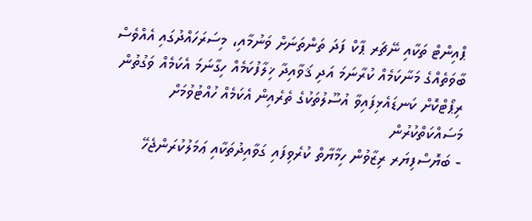ޕްއިންޓް ތަކާއި ނޭޗަރ ޕާކް ފަދަ ތަންތަނަށް ވަނުމާއި، މިސަރަހައްދުގައި އެއްވެސް ބާވަތެއްގެ މަނާކަމެއް ކުރާނަމަ އަދި ޤަވާއިދާ ޚިލާފުކަމެއް ހިގާނަމަ އެކަމެއް ވަގުތުން ރިޕޯޓްކޮށް ކަނޑައެޅިފައިވާ އުސޫލުތަކުގެ ތެރެއިން އެކަމެއް ހުއްޓުވުމަށް މަސައްކަތްކުރުން
- ބަޔޮސްފިޔަރ ރިޒާވުން ހިމާޔާތް ކުރެވިފައި ގަވާއިދުތަކާއި ޢަމަލުކުރަންޖެހޭ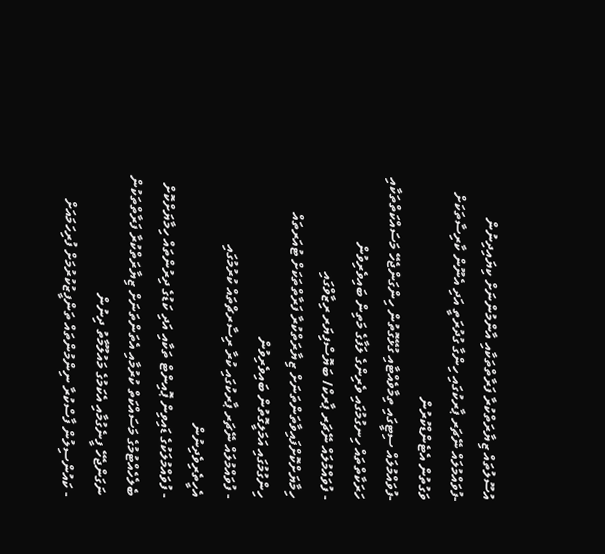އުސޫލުތައް ޒިޔާރަތްކުރާ ފަރާތްތަކާއި އާންމުންނަށް ކިޔައިދިނުން
-ފުވައްމުލައް ނޭޗަރ ޕާރކުގައި ހިންގާ ގުދުރަތީ އަދި އެނޫން ކާރިސާތަކަށް ވަގުތުން އެޓެންޑްކުރުން
-ފުވައްމުލައް ސިޓީގައި ތިމާވެއްޓާއި ގުޅޭގޮތުން ހިންގަންޖެހޭ މަސައްކަތްތަކާއި ހަރަކާތްތައް ހިނގުމުގައި ވެރިންގެ ލަފާގެ މަތިން ބައިވެރިވުން
- ފުވައްމުލައް ނޭޗަރ ޕާރކް/ ބަޔޮސްފިޔަރ ރިޒާވްގައި ހިމާޔަށްކޮށްފައިވާތަންތަނަށް ޒިޔާރަތްކުރާ ފަރާތްތަކަށް ޓުއަރތައް ހިންގުމުގައި އަމަލީގޮތުން ބައިވެރިވުން
- ފުވައްމުލައް ނޭޗަރ ޕާރކުގައި ކުރާ ރިސާރޗްތައް ކުރުމުގައި އެހީތެރިވެދިނުން
- ފުވައްމުލަކުގެ ޑައިވިން ޕޮއިންޓް ތަކާއި އަދި ކަޑުގެ ދިރުންތައް ހިމާޔަށްކޮށް ބެލެހެއްޓުމުގެ މަސައްކަތް ކުރުމާއި އެތަންތަނަށް ޒިޔާރަތްކުރާ ފަރާތްތަކުން ނަގަންޖެހޭ ފީނެގުމާއި އެކަމުގެ މައުލޫމާތު ދިނުން
- ކައުންސިލުން ފާސްކުރާ ނިންމުންތައް ތަންފީޒުކުރުމަށް ފުރިހަމައަށް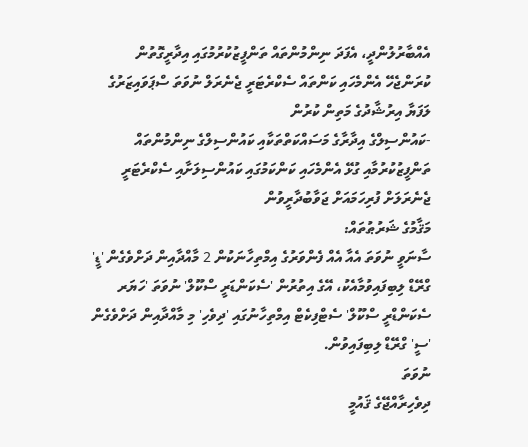އެއްބާރުލުންދީ، އެފަދަ ނިންމުންތައް ތަންފީޒުކުރުމުގައި އިދާރީގޮތުން ކުރަންޖެހޭ އެންމެހައި ކަންތައް ސެކްރެޓަރީ ޖެނެރަލް ނުވަތަ ސްޕަވައިޒަރުގެ ލަފަޔާ އިރުޝާދުގެ މަތިން ކުރުން
-ކައުންސިލްގެ އިދާރާގެ މަސައްކަތްތަކާއި ކައުންސިލްގެ ނިންމުންތައް ތަންފީޒުކުރުމާއި ގުޅޭ އެންމެހައި ކަންކަމުގައި ކައުންސިލަށާއި ސެކްރެޓަރީ ޖެނެރަލަށް ފުރިހަމައަށް ޖަވާބުދާރީވުން
މަޤާމުގެ ޝަރުޠުތައް:
ސާނަވީ ނުވަތަ އެއާ އެއް ފެންވަރުގެ އިމްތިހާނަކުން 2 މާއްދާއިން ދަށްވެގެން 'ޑީ' ގްރޭޑް ލިބިފައިވުމާއެކު، އޭގެ އިތުރުން 'ސެކަންޑަރީ ސްކޫލް' ނުވަތަ 'ހަޔަރ ސެކަންޑްރީ ސްކޫލް' ސެޓްފިކެޓް އިމްތިހާނުގައި 'ދިވެހި' މި މާއްދާއިން ދަށްވެގެން 'ސީ' ގްރޭޑް ލިބިފައިވުން.
ނުވަތަ
ދިވެހިރާއްޖޭގެ ޤައުމީ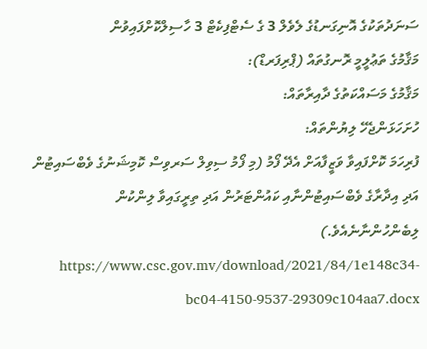ސަނަދުތަކުގެ އޮނިގަނޑުގެ ލެވެލް 3 ގެ ސެޓްފިކެޓް 3 ހާސިލްކޮށްފައިވުން
މަޤާމުގެ ތަޢުލީމީ ރޮނގުތައް (ޕްރިފަރޑް):
މަޤާމުގެ މަސައްކަތުގެ ދާއިރާތައް:
ހުށަހަޅަންޖެހޭ ލިޔުންތައް:
ފުރިހަމަ ކޮށްފައިވާ ވަޒީފާއަށް އެދޭ ފޯމު (މި ފޯމު ސިވިލް ސަރވިސް ކޮމިޝަނުގެ ވެބްސައިޓުން އަދި އިދާރާގެ ވެބްސައިޓުންނާއި ކައުންޓަރުން އަދި ތިރީގައިވާ ލިންކުން ލިބެންހުންނާނެއެވެ.) https://www.csc.gov.mv/download/2021/84/1e148c34-bc04-4150-9537-29309c104aa7.docx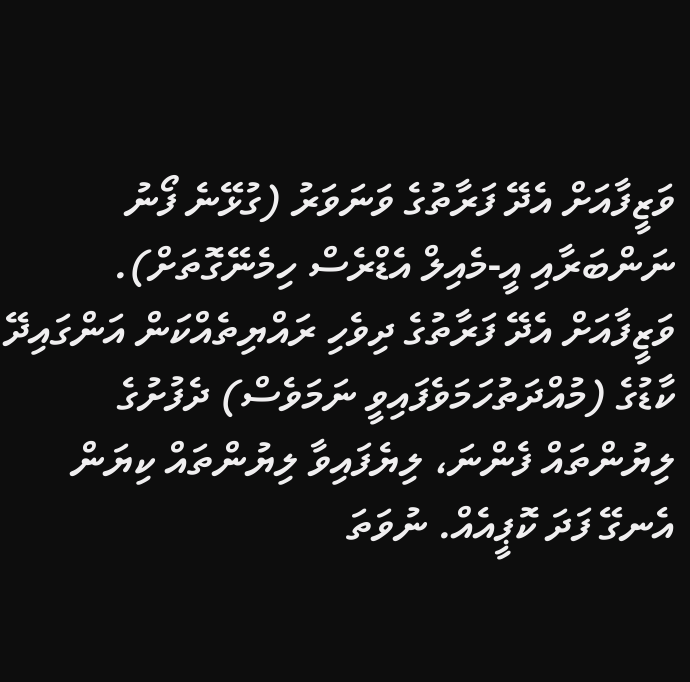ވަޒީފާއަށް އެދޭ ފަރާތުގެ ވަނަވަރު (ގުޅޭނެ ފޯނު ނަންބަރާއި އީ-މެއިލް އެޑްރެސް ހިމެނޭގޮތަށް).
ވަޒީފާއަށް އެދޭ ފަރާތުގެ ދިވެހި ރައްޔިތެއްކަން އަންގައިދޭ ކާޑުގެ (މުއްދަތުހަމަވެފައިވީ ނަމަވެސް) ދެފުށުގެ ލިޔުންތައް ފެންނަ، ލިޔެފައިވާ ލިޔުންތައް ކިޔަން އެނގޭ ފަދަ ކޮޕީއެއް. ނުވަތަ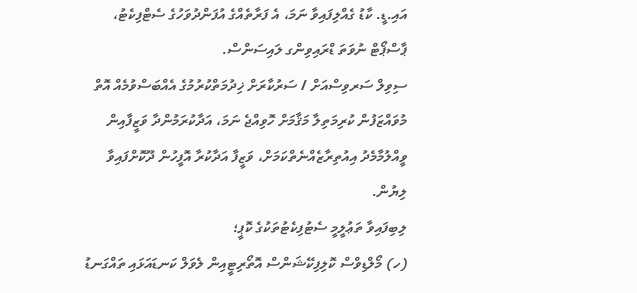އައި.ޑީ. ކާޑު ގެއްލިފައިވާ ނަމަ، އެ ފަރާތެއްގެ އުފަންދުވަހުގެ ސެޓްފިކެޓު، ޕާސްޕޯޓް ނުވަތަ ޑްރައިވިންގ ލައިސަންސް.
ސިވިލް ސަރވިސްއަށް / ސަރުކާރަށް ޚިދުމަތްކުރުމުގެ އެއްބަސްވުމެއް އޮތް މުވައްޒަފުން ކުރިމަތިލާ މަޤާމަށް ހޮވިއްޖެ ނަމަ، އަދާކުރަމުންދާ ވަޒީފާއިން ވީއްލުމާމެދު އިއުތިރާޒެއްނެތްކަމަށް، ވަޒީފާ އަދާކުރާ އޮފީހުން ދޫކޮށްފައިވާ ލިޔުން.
ލިބިފައިވާ ތަޢުލީމީ ސެޓުފިކެޓުތަކުގެ ކޮޕީ؛
(ހ) މޯލްޑިވްސް ކޮލިފިކޭޝަންސް އޮތޯރިޓީއިން ލެވަލް ކަނޑައަޅައި ތައްގަނޑު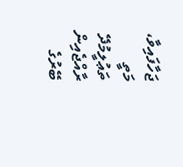ޖަހާފައިވާ، މަތީ ތަޢުލީމުދޭ ރާއްޖެއިން ބޭރުގެ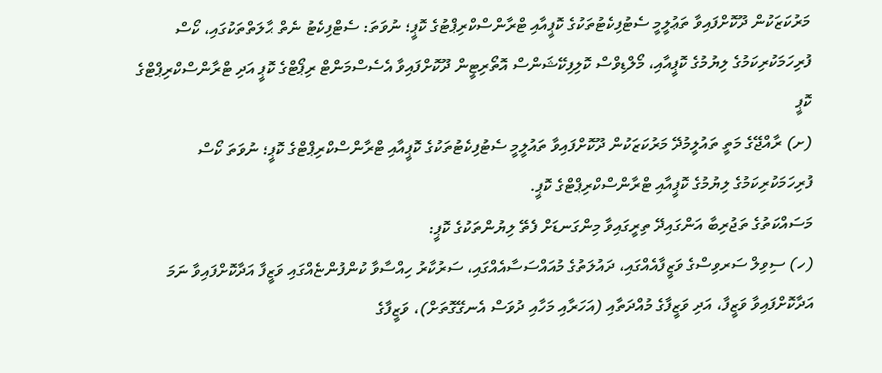މަރުކަޒަކުން ދޫކޮށްފައިވާ ތަޢުލީމީ ސެޓުފިކެޓުތަކުގެ ކޮޕީއާއި ޓްރާންސްކްރިޕްޓުގެ ކޮޕީ؛ ނުވަތަ: ސެޓްފިކެޓު ނެތް ޙާލަތްތަކުގައި، ކޯސް ފުރިހަމަކުރިކަމުގެ ލިޔުމުގެ ކޮޕީއާއި، މޯލްޑިވްސް ކޮލިފިކޭޝަންސް އޮތޯރިޓީން ދޫކޮށްފައިވާ އެސެސްމަންޓް ރިޕޯޓްގެ ކޮޕީ އަދި ޓްރާންސްކްރިޕްޓްގެ ކޮޕީ
(ށ) ރާއްޖޭގެ މަތީ ތައުލީމުދޭ މަރުކަޒަކުން ދޫކޮށްފައިވާ ތައުލީމީ ސެޓުފިކެޓުތަކުގެ ކޮޕީއާއި ޓްރާންސްކްރިޕްޓްގެ ކޮޕީ؛ ނުވަތަ ކޯސް ފުރިހަމަކުރިކަމުގެ ލިޔުމުގެ ކޮޕީއާއި ޓްރާންސްކްރިޕްޓްގެ ކޮޕީ.
މަސައްކަތުގެ ތަޖުރިބާ އަންގައިދޭ ތިރީގައިވާ މިންގަނޑަށް ފެތޭ ލިޔުންތަކުގެ ކޮޕީ:
(ހ) ސިވިލް ސަރވިސްގެ ވަޒީފާއެއްގައި، ދައުލަތުގެ މުއައްސަސާއެއްގައި، ސަރުކާރު ހިއްސާވާ ކުންފުންޏެއްގައި ވަޒީފާ އަދާކޮށްފައިވާ ނަމަ އަދާކޮށްފައިވާ ވަޒީފާ، އަދި ވަޒީފާގެ މުއްދަތާއި (އަހަރާއި މަހާއި ދުވަސް އެނގޭގޮތަށް)، ވަޒީފާގެ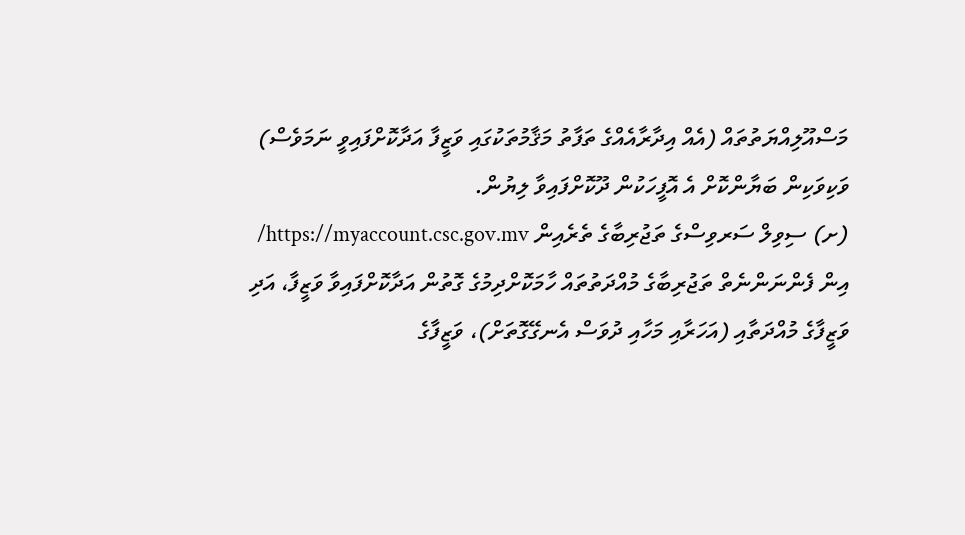މަސްއޫލިއްޔަތުތައް (އެއް އިދާރާއެއްގެ ތަފާތު މަޤާމުތަކުގައި ވަޒީފާ އަދާކޮށްފައިވީ ނަމަވެސް) ވަކިވަކިން ބަޔާންކޮށް އެ އޮފީހަކުން ދޫކޮށްފައިވާ ލިޔުން.
(ށ) ސިވިލް ސަރވިސްގެ ތަޖުރިބާގެ ތެރެއިން https://myaccount.csc.gov.mv/ އިން ފެންނަންނެތް ތަޖުރިބާގެ މުއްދަތުތައް ހާމަކޮށްދިމުގެ ގޮތުން އަދާކޮށްފައިވާ ވަޒީފާ، އަދި ވަޒީފާގެ މުއްދަތާއި (އަހަރާއި މަހާއި ދުވަސް އެނގޭގޮތަށް)، ވަޒީފާގެ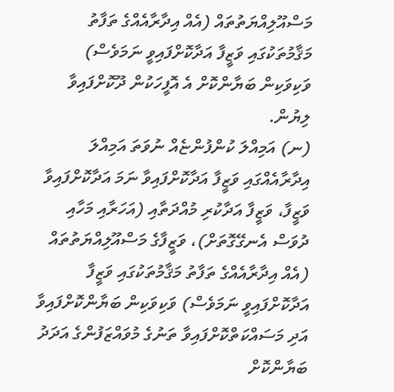މަސްއޫލިއްޔަތުތައް (އެއް އިދާރާއެއްގެ ތަފާތު މަޤާމުތަކުގައި ވަޒީފާ އަދާކޮށްފައިވީ ނަމަވެސް) ވަކިވަކިން ބަޔާންކޮށް އެ އޮފީހަކުން ދޫކޮށްފައިވާ ލިޔުން.
(ނ) އަމިއްލަ ކުންފުންޏެއް ނުވަތަ އަމިއްލަ އިދާރާއެއްގައި ވަޒީފާ އަދާކޮށްފައިވާ ނަމަ އަދާކޮށްފައިވާ ވަޒީފާ، ވަޒީފާ އަދާކުރި މުއްދަތާއި (އަހަރާއި މަހާއި ދުވަސް އެނގޭގޮތަށް)، ވަޒީފާގެ މަސްއޫލިއްޔަތުތައް (އެއް އިދާރާއެއްގެ ތަފާތު މަޤާމުތަކުގައި ވަޒީފާ އަދާކޮށްފައިވީ ނަމަވެސް) ވަކިވަކިން ބަޔާންކޮށްފައިވާ އަދި މަސައްކަތްކޮށްފައިވާ ތަނުގެ މުވައްޒަފުންގެ އަދަދު ބަޔާންކޮށް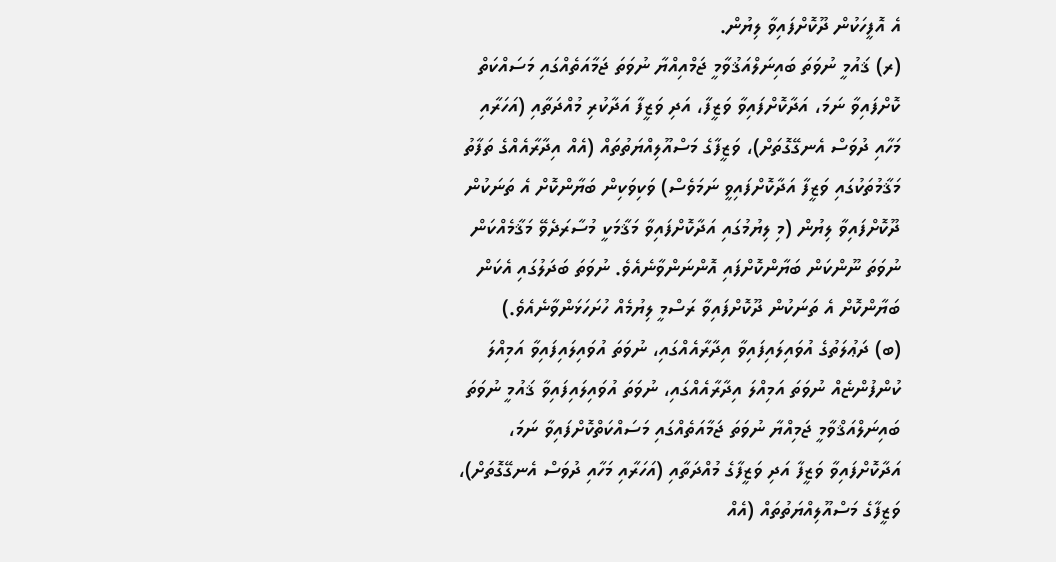އެ އޮފީހަކުން ދޫކޮށްފައިވާ ލިޔުން.
(ރ) ޤައުމީ ނުވަތަ ބައިނަލްއަޤުވާމީ ޖަމްއިއްޔާ ނުވަތަ ޖަމާއަތެއްގައި މަސައްކަތް ކޮށްފައިވާ ނަމަ، އަދާކޮށްފައިވާ ވަޒީފާ، އަދި ވަޒީފާ އަދާކުރި މުއްދަތާއި (އަހަރާއި މަހާއި ދުވަސް އެނގޭގޮތަށް)، ވަޒީފާގެ މަސްއޫލިއްޔަތުތައް (އެއް އިދާރާއެއްގެ ތަފާތު މަޤާމުތަކުގައި ވަޒީފާ އަދާކޮށްފައިވީ ނަމަވެސް) ވަކިވަކިން ބަޔާންކޮށް އެ ތަނަކުން ދޫކޮށްފައިވާ ލިޔުން (މި ލިޔުމުގައި އަދާކޮށްފައިވާ މަޤާމަކީ މުސާރަދެވޭ މަޤާމެއްކަން ނުވަތަ ނޫންކަން ބަޔާންކޮށްފައި އޮންނަންވާނެއެވެ. ނުވަތަ ބަދަލުގައި އެކަން ބަޔާންކޮށް އެ ތަނަކުން ދޫކޮށްފައިވާ ރަސްމީ ލިޔުމެއް ހުށަހަޅަންވާނެއެވެ.)
(ބ) ދަޢުލަތުގެ އުވައިލައިފައިވާ އިދާރާއެއްގައި، ނުވަތަ އުވައިލައިފައިވާ އަމިއްލަ ކުންފުންޏެއް ނުވަތަ އަމިއްލަ އިދާރާއެއްގައި، ނުވަތަ އުވައިލައިފައިވާ ޤައުމީ ނުވަތަ ބައިނަލްއަޤްވާމީ ޖަމިއްޔާ ނުވަތަ ޖަމާއަތެއްގައި މަސައްކަތްކޮށްފައިވާ ނަމަ، އަދާކޮށްފައިވާ ވަޒީފާ އަދި ވަޒީފާގެ މުއްދަތާއި (އަހަރާއި މަހާއި ދުވަސް އެނގޭގޮތަށް)، ވަޒީފާގެ މަސްއޫލިއްޔަތުތައް (އެއް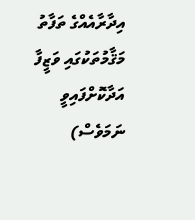އިދާރާއެއްގެ ތަފާތު މަޤާމުތަކުގައި ވަޒީފާ އަދާކޮށްފައިވީ ނަމަވެސް)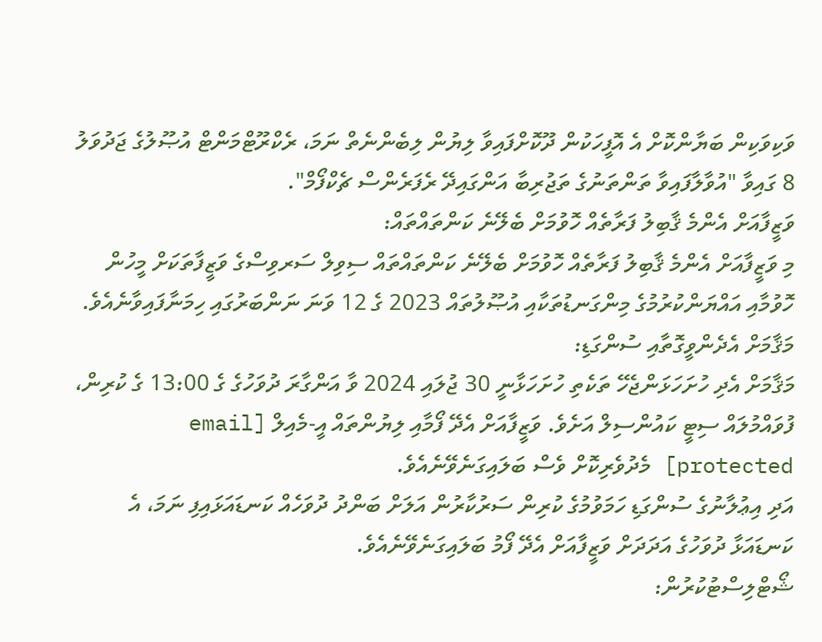ވަކިވަކިން ބަޔާންކޮށް އެ އޮފީހަކުން ދޫކޮށްފައިވާ ލިޔުން ލިބެންނެތް ނަމަ، ރެކްރޫޓްމަންޓް އުޞޫލުގެ ޖަދުވަލު 8 ގައިވާ "އުވާލާފައިވާ ތަންތަނުގެ ތަޖުރިބާ އަންގައިދޭ ރެފަރެންސް ޗެކްފޯމް".
ވަޒީފާއަށް އެންމެ ޤާބިލު ފަރާތެއް ހޮވުމަށް ބެލޭނެ ކަންތައްތައް:
މި ވަޒީފާއަށް އެންމެ ޤާބިލު ފަރާތެއް ހޮވުމަށް ބެލޭނެ ކަންތައްތައް ސިވިލް ސަރވިސްގެ ވަޒީފާތަކަށް މީހުން ހޮވުމާއި އައްޔަންކުރުމުގެ މިންގަނޑުތަކާއި އުޞޫލުތައް 2023 ގެ 12 ވަނަ ނަންބަރުގައި ހިމަނާފައިވާނެއެވެ.
މަޤާމަށް އެދެންވީގޮތާއި ސުންގަޑި:
މަޤާމަށް އެދި ހުށަހަޅަންޖެހޭ ތަކެތި ހުށަހަޅާނީ 30 ޖުލައި 2024 ވާ އަންގާރަ ދުވަހުގެ ގެ 13:00 ގެ ކުރިން، ފުވައްމުލައް ސިޓީ ކައުންސިލް އަށެވެ. ވަޒީފާއަށް އެދޭ ފޯމާއި ލިޔުންތައް އީ-މެއިލް [email protected] މެދުވެރިކޮށް ވެސް ބަލައިގަނެވޭނެއެވެ.
އަދި އިޢުލާނުގެ ސުންގަޑި ހަމަވުމުގެ ކުރިން ސަރުކާރުން އަލަށް ބަންދު ދުވަހެއް ކަނޑައަޅައިފި ނަމަ، އެ ކަނޑައަޅާ ދުވަހުގެ އަދަދަށް ވަޒީފާއަށް އެދޭ ފޯމު ބަލައިގަނެވޭނެއެވެ.
ޝޯޓްލިސްޓުކުރުން: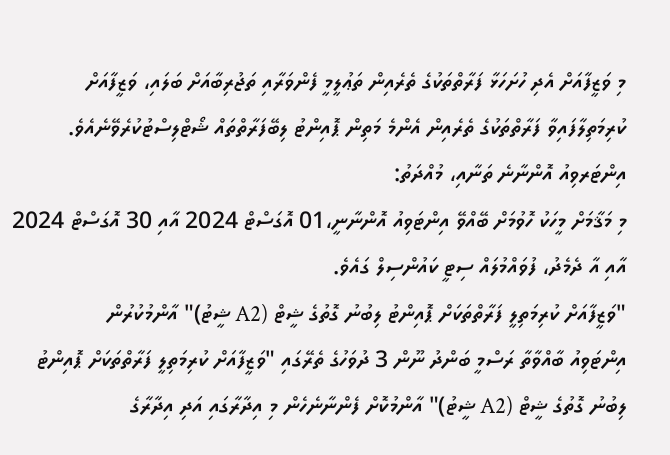މި ވަޒީފާއަށް އެދި ހުށަހަޅާ ފަރާތްތަކުގެ ތެރެއިން ތަޢުލީމީ ފެންވަރާއި ތަޖުރިބާއަށް ބަލައި، ވަޒީފާއަށް ކުރިމަތިލާފައިވާ ފަރާތްތަކުގެ ތެރެއިން އެންމެ މަތިން ޕޮއިންޓު ލިބޭފަރާތްތައް ޝޯޓްލިސްޓުކުރެވޭނެއެވެ.
އިންޓަރވިއު އޮންނާނެ ތަނާއި، މުއްދަތު:
މި މަޤާމަށް މީހަކު ހޮވުމަށް ބޭއްވޭ އިންޓަވިއު އޮންނާނީ،01 އޮގަސްޓް 2024 އާއި 30 އޮގަސްޓް 2024 އާއި އާ ދެމެދު، ފުވައްމުލައް ސިޓީ ކައުންސިލް ގައެވެ.
"ވަޒީފާއަށް ކުރިމަތިލީ ފަރާތްތަކަށް ޕޮއިންޓު ލިބުނު ގޮތުގެ ޝީޓް (A2 ޝީޓު)" އާންމުކުރުން
އިންޓަވިއު ބާއްވާތާ ރަސްމީ ބަންދު ނޫން 3 ދުވަހުގެ ތެރޭގައި "ވަޒީފާއަށް ކުރިމަތިލީ ފަރާތްތަކަށް ޕޮއިންޓު ލިބުނު ގޮތުގެ ޝީޓް (A2 ޝީޓު)" އާންމުކޮށް ފެންނާނެހެން މި އިދާރާގައި އަދި އިދާރާގެ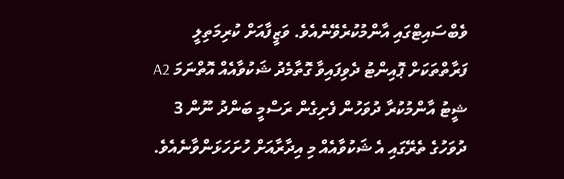ވެބްސައިޓްގައި އާންމުކުރެވޭނެއެވެ. ވަޒީފާއަށް ކުރިމަތިލީ ފަރާތްތަކަށް ޕޮއިންޓު ދެވިފައިވާ ގޮތާމެދު ޝަކުވާއެއް އޮތްނަމަ A2 ޝީޓު އާންމުކުރާ ދުވަހުން ފެށިގެން ރަސްމީ ބަންދު ނޫން 3 ދުވަހުގެ ތެރޭގައި އެ ޝަކުވާއެއް މި އިދާރާއަށް ހުށަހަޅަންވާނެއެވެ.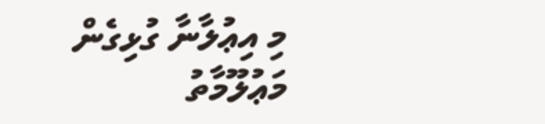މި އިޢުލާނާ ގުޅިގެން މަޢުލޫމާތު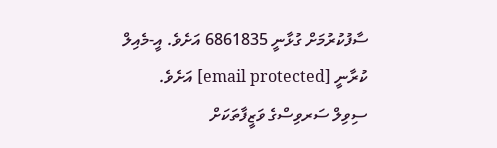ސާފުކުރުމަށް ގުޅާނީ 6861835 އަށެވެ. އީ-މެއިލް ކުރާނީ [email protected] އަށެވެ.
ސިވިލް ސަރވިސްގެ ވަޒީފާތަކަށް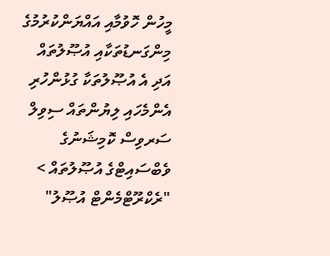މީހުން ހޮވުމާއި އައްޔަންކުރުމުގެ މިންގަނޑުތަކާއި އުޞޫލުތައް އަދި އެ އުޞޫލުތަކާ ގުޅުންހުރި އެންމެހައި ލިޔުންތައް ސިވިލް ސަރވިސް ކޮމިޝަނުގެ ވެބްސައިޓްގެ އުޞޫލުތައް > "ރެކްރޫޓްމެންޓް އުޞޫލު"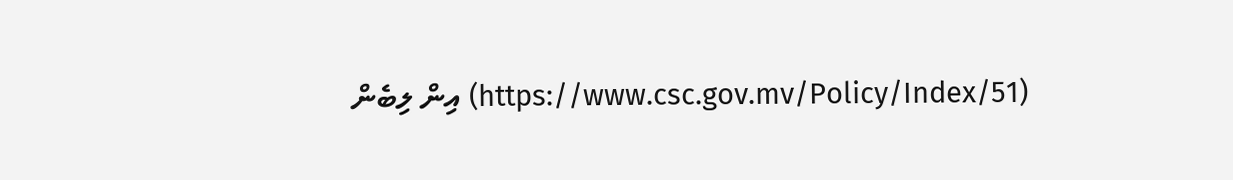(https://www.csc.gov.mv/Policy/Index/51) އިން ލިބެން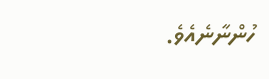ހުންނާނެއެވެ.